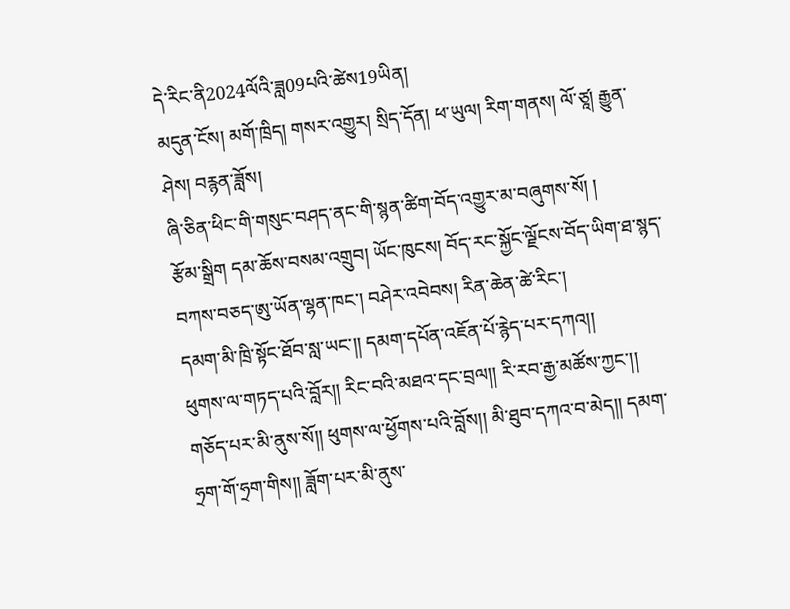དེ་རིང་ནི2024ལོའི་ཟླ09པའི་ཚེས19ཡིན།
མདུན་ངོས། མགོ་ཁྲིད། གསར་འགྱུར། སྲིད་དོན། ཕ་ཡུལ། རིག་གནས། ལོ་ཙཱ། རྒྱུན་ཤེས། བརྙན་ཟློས།
ཞི་ཅིན་ཕིང་གི་གསུང་བཤད་ནང་གི་སྙན་ཚིག་བོད་འགྱུར་མ་བཞུགས་སོ། །
རྩོམ་སྒྲིག དམ་ཆོས་བསམ་འགྲུབ། ཡོང་ཁུངས། བོད་རང་སྐྱོང་ལྗོངས་བོད་ཡིག་ཐ་སྙད་བཀས་བཅད་ཨུ་ཡོན་ལྷན་ཁང་། བཤེར་འབེབས། རིན་ཆེན་ཚེ་རིང་།
དམག་མི་ཁྲི་སྟོང་ཐོབ་སླ་ཡང་།། དམག་དཔོན་འཇོན་པོ་རྙེད་པར་དཀའ།།
ཕུགས་ལ་གཏད་པའི་བློར།། རིང་བའི་མཐའ་དང་བྲལ།། རི་རབ་རྒྱ་མཚོས་ཀྱང་།། གཅོད་པར་མི་ནུས་སོ།། ཕུགས་ལ་ཕྱོགས་པའི་བློས།། མི་ཐུབ་དཀའ་བ་མེད།། དམག་ཧྲག་གོ་ཧྲག་གིས།། ཟློག་པར་མི་ནུས་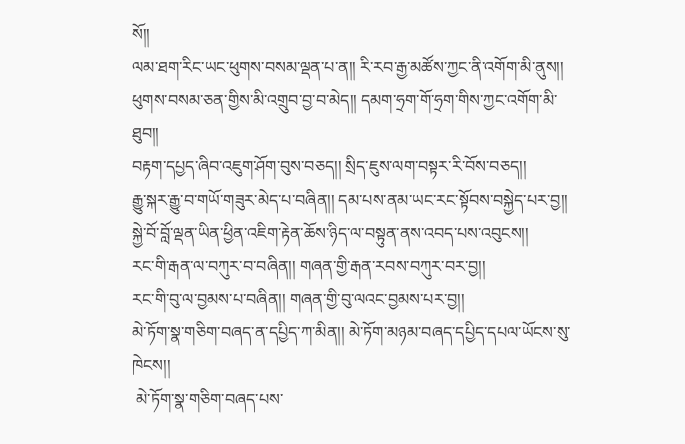སོ།།
ལམ་ཐག་རིང་ཡང་ཕུགས་བསམ་ལྡན་པ་ན།། རི་རབ་རྒྱ་མཚོས་ཀྱང་ནི་འགོག་མི་ནུས།། ཕུགས་བསམ་ཅན་གྱིས་མི་འགྲུབ་བྱ་བ་མེད།། དམག་ཧྲག་གོ་ཧྲག་གིས་ཀྱང་འགོག་མི་ཐུབ།།
བརྟག་དཔྱད་ཞིབ་འཇུག་ཤོག་བུས་བཅད།། སྲིད་ཇུས་ལག་བསྟར་རི་བོས་བཅད།།
རྒྱུ་སྐར་རྒྱུ་བ་གཡོ་གཟུར་མེད་པ་བཞིན།། དམ་པས་ནམ་ཡང་རང་སྟོབས་བསྐྱེད་པར་བྱ།།
སྐྱེ་བོ་བློ་ལྡན་ཡིན་ཕྱིན་འཇིག་རྟེན་ཆོས་ཉིད་ལ་བསྟུན་ནས་འབད་པས་འབུངས།།
རང་གི་རྒན་ལ་བཀུར་བ་བཞིན།། གཞན་གྱི་རྒན་རབས་བཀུར་བར་བྱ།།
རང་གི་བུ་ལ་བྱམས་པ་བཞིན།། གཞན་གྱི་བུ་ལའང་བྱམས་པར་བྱ།།
མེ་ཏོག་སྣ་གཅིག་བཞད་ན་དཔྱིད་ཀ་མིན།། མེ་ཏོག་མཉམ་བཞད་དཔྱིད་དཔལ་ཡོངས་སུ་ཁེངས།།
 མེ་ཏོག་སྣ་གཅིག་བཞད་པས་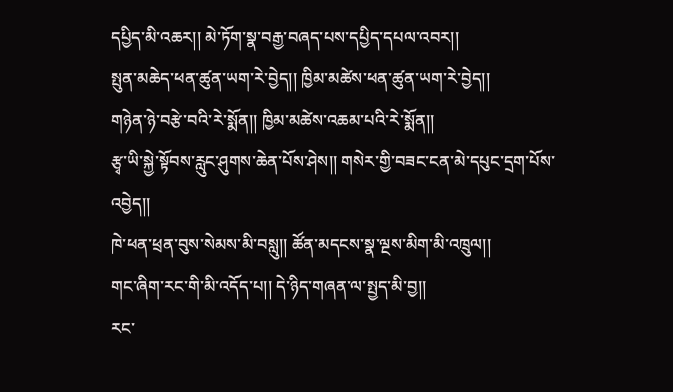དཔྱིད་མི་འཆར།། མེ་ཏོག་སྣ་བརྒྱ་བཞད་པས་དཔྱིད་དཔལ་འབར།།
སྤུན་མཆེད་ཕན་ཚུན་ཡག་རེ་བྱེད།། ཁྱིམ་མཚེས་ཕན་ཚུན་ཡག་རེ་བྱེད།།
གཉེན་ཉེ་བརྩེ་བའི་རེ་སྨོན།། ཁྱིམ་མཚེས་འཆམ་པའི་རེ་སྨོན།།
རྩྭ་ཡི་སྐྱེ་སྟོབས་རླུང་ཤུགས་ཆེན་པོས་ཤེས།། གསེར་གྱི་བཟང་ངན་མེ་དཔུང་དྲག་པོས་འབྱེད།།
ཁེ་ཕན་ཕྲན་བུས་སེམས་མི་བསླུ།། ཚོན་མདངས་སྣ་ལྔས་མིག་མི་འཁྲུལ།།
གང་ཞིག་རང་གི་མི་འདོད་པ།། དེ་ཉིད་གཞན་ལ་སྤྱད་མི་བྱ།།
རང་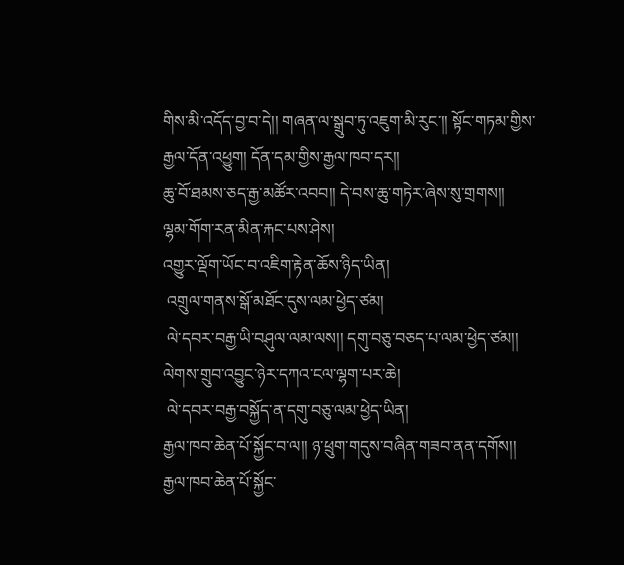གིས་མི་འདོད་བྱ་བ་དེ།། གཞན་ལ་སྒྲུབ་ཏུ་འཇུག་མི་རུང་།། སྟོང་གཏམ་གྱིས་རྒྱལ་དོན་འཕྱུག། དོན་དམ་གྱིས་རྒྱལ་ཁབ་དར།།
ཆུ་བོ་ཐམས་ཅད་རྒྱ་མཚོར་འབབ།། དེ་བས་ཆུ་གཏེར་ཞེས་སུ་གྲགས།།
ལྷམ་གོག་རན་མིན་རྐང་པས་ཤེས།
འགྱུར་ལྡོག་ཡོང་བ་འཇིག་རྟེན་ཆོས་ཉིད་ཡིན།
 འགྲུལ་གནས་སྒོ་མཐོང་དུས་ལམ་ཕྱེད་ཙམ།
 ལེ་དབར་བརྒྱ་ཡི་བཤུལ་ལམ་ལས།། དགུ་བཅུ་བཅད་པ་ལམ་ཕྱེད་ཙམ།།
ལེགས་གྲུབ་འབྱུང་ཉེར་དཀའ་ངལ་ལྷག་པར་ཆེ།
 ལེ་དབར་བརྒྱ་བསྐྱོད་ན་དགུ་བཅུ་ལམ་ཕྱེད་ཡིན།
རྒྱལ་ཁབ་ཆེན་པོ་སྐྱོང་བ་ལ།། ཉ་ཕྲུག་གདུས་བཞིན་གཟབ་ནན་དགོས།།
རྒྱལ་ཁབ་ཆེན་པོ་སྐྱོང་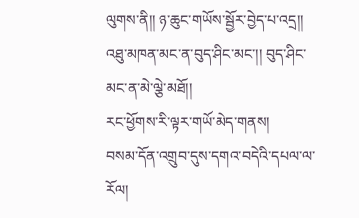ལུགས་ནི།། ཉ་ཆུང་གཡོས་སྦྱོར་བྱེད་པ་འདྲ།།
འཐུ་མཁན་མང་ན་བུད་ཤིང་མང་།། བུད་ཤིང་མང་ན་མེ་ལྕེ་མཐོ།།
རང་ཕྱོགས་རི་ལྟར་གཡོ་མེད་གནས།
བསམ་དོན་འགྲུབ་དུས་དགའ་བདེའི་དཔལ་ལ་རོལ།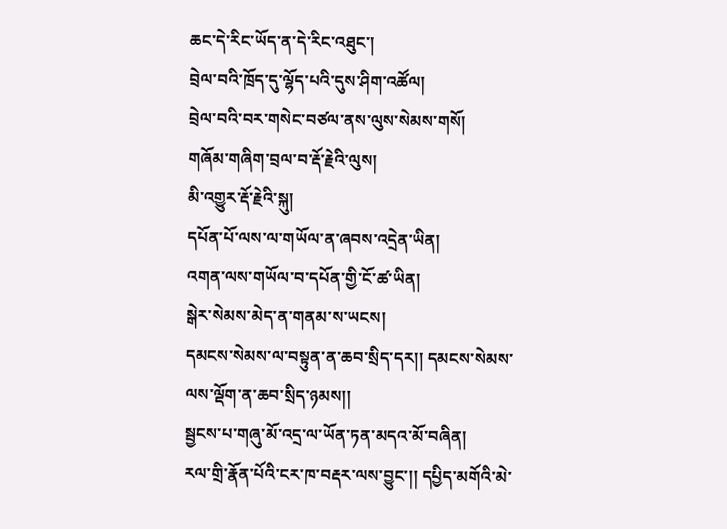ཆང་དེ་རིང་ཡོད་ན་དེ་རིང་འཐུང་།
བྲེལ་བའི་ཁྲོད་དུ་ལྷོད་པའི་དུས་ཤིག་འཚོལ།
བྲེལ་བའི་བར་གསེང་བཙལ་ནས་ལུས་སེམས་གསོ།
གཞོམ་གཞིག་བྲལ་བ་རྡོ་རྗེའི་ལུས།
མི་འགྱུར་རྡོ་རྗེའི་སྐུ།
དཔོན་པོ་ལས་ལ་གཡོལ་ན་ཞབས་འདྲེན་ཡིན།
འགན་ལས་གཡོལ་བ་དཔོན་གྱི་ངོ་ཚ་ཡིན།
སྒེར་སེམས་མེད་ན་གནམ་ས་ཡངས།
དམངས་སེམས་ལ་བསྟུན་ན་ཆབ་སྲིད་དར།། དམངས་སེམས་ལས་ལྡོག་ན་ཆབ་སྲིད་ཉམས།།
སྦྱངས་པ་གཞུ་མོ་འདྲ་ལ་ཡོན་ཏན་མདའ་མོ་བཞིན།
རལ་གྲི་རྣོན་པོའི་ངར་ཁ་བརྡར་ལས་བྱུང་།། དཔྱིད་མགོའི་མེ་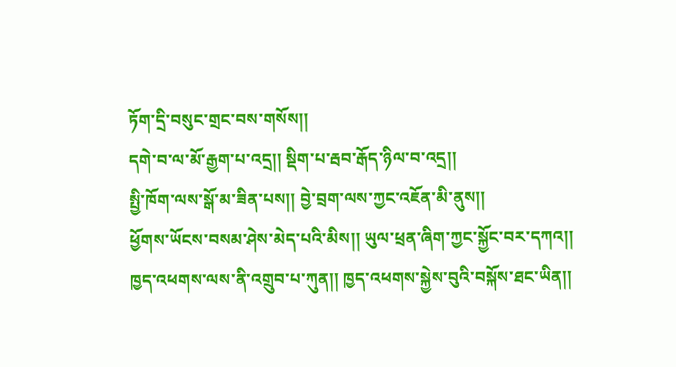ཏོག་དྲི་བསུང་གྲང་བས་གསོས།།
དགེ་བ་ལ་མོ་རྒྱག་པ་འདྲ།། སྡིག་པ་རྦབ་རྒོད་ཉིལ་བ་འདྲ།།
སྤྱི་ཁོག་ལས་སྒོ་མ་ཟིན་པས།། བྱེ་བྲག་ལས་ཀྱང་འཇོན་མི་ནུས།།
ཕྱོགས་ཡོངས་བསམ་ཤེས་མེད་པའི་མིས།། ཡུལ་ཕྲན་ཞིག་ཀྱང་སྐྱོང་བར་དཀའ།།
ཁྱད་འཕགས་ལས་ནི་འགྲུབ་པ་ཀུན།། ཁྱད་འཕགས་སྐྱེས་བུའི་བསྐོས་ཐང་ཡིན།།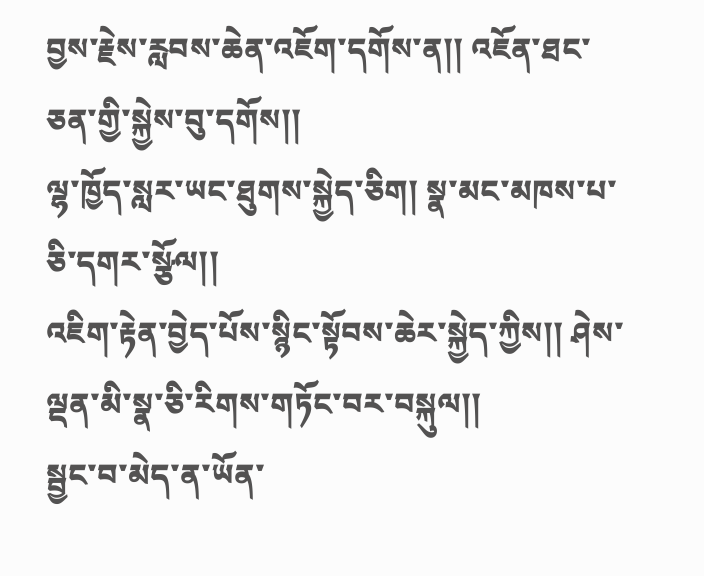བྱས་རྗེས་རླབས་ཆེན་འཇོག་དགོས་ན།། འཇོན་ཐང་ཅན་གྱི་སྐྱེས་བུ་དགོས།།
ལྷ་ཁྱོད་སླར་ཡང་ཐུགས་སྐྱེད་ཅིག། སྣ་མང་མཁས་པ་ཅི་དགར་སྩོལ།།
འཇིག་རྟེན་བྱེད་པོས་སྙིང་སྟོབས་ཆེར་སྐྱེད་ཀྱིས།། ཤེས་ལྡན་མི་སྣ་ཅི་རིགས་གཏོང་བར་བསྐུལ།།
སྦྱང་བ་མེད་ན་ཡོན་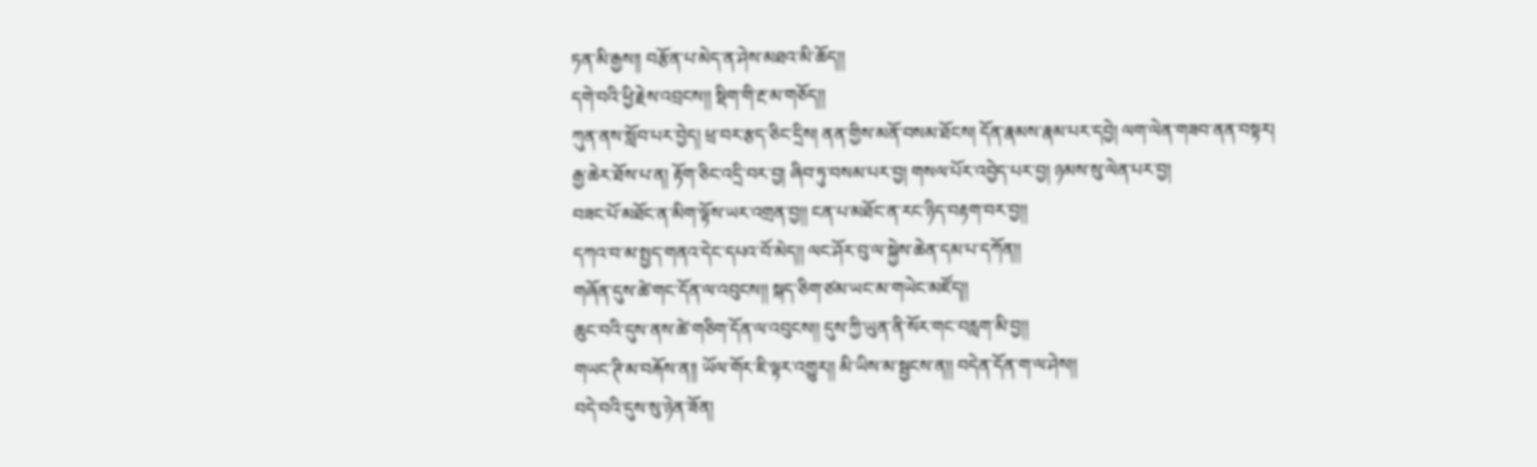ཏན་མི་རྒྱས།། བརྩོན་པ་མེད་ན་ཤེས་མཐའ་མི་ཆོད།།
དགེ་བའི་ཕྱི་རྗེས་འབྲངས།། སྡིག་གི་རྔ་མ་གཅོད།།
ཀུན་ནས་སློབ་པར་བྱེད། ཕྲ་བར་རྩད་ཅིང་དྲིས། ནན་གྱིས་མནོ་བསམ་ཐོངས། དོན་རྣམས་རྣམ་པར་དབྱེ། ལག་ལེན་གཟབ་ནན་བསྟར།
རྒྱ་ཆེར་ཐོས་པ་ན། རྟོག་ཅིང་འདྲི་བར་བྱ། ཞིབ་ཏུ་བསམ་པར་བྱ། གསལ་པོར་འབྱེད་པར་བྱ། ཉམས་སུ་ལེན་པར་བྱ།
བཟང་པོ་མཐོང་ན་མིག་ལྟོས་ཡར་འགྲན་བྱ།། ངན་པ་མཐོང་ན་རང་ཉིད་བརྟག་བར་བྱ།།
དཀའ་བ་མ་སྤྱད་གནའ་དེང་དཔའ་བོ་མེད།། ལང་ཤོར་བུ་ལ་སྐྱེས་ཆེན་དམ་པ་དཀོན།།
གཞོན་དུས་ཚེ་གང་དོན་ལ་འབུངས།། སྐད་ཅིག་ཙམ་ཡང་མ་གཡེང་མཛོད།།
ཆུང་བའི་དུས་ནས་ཚེ་གཅིག་དོན་ལ་འབུངས།། དུས་ཀྱི་ཡུན་ནི་སོར་གང་བརླག་མི་བྱ།།
གཡང་ཊི་མ་བརྐོས་ན།། ཡོལ་གོར་ཇི་ལྟར་འགྱུར།། མི་ཡིས་མ་སྦྱངས་ན།། བདེན་དོན་ག་ལ་ཤེས།།
བདེ་བའི་དུས་སུ་ཉེན་ཟོན།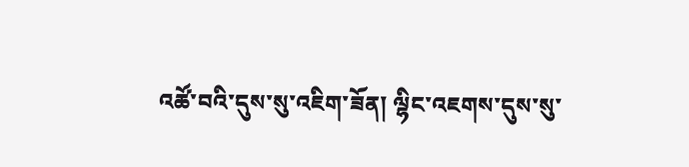འཚོ་བའི་དུས་སུ་འཇིག་ཟོན། ལྷིང་འཇགས་དུས་སུ་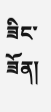ཟིང་ཟོན།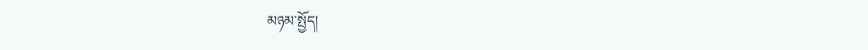མཉམ་སྤྱོད།